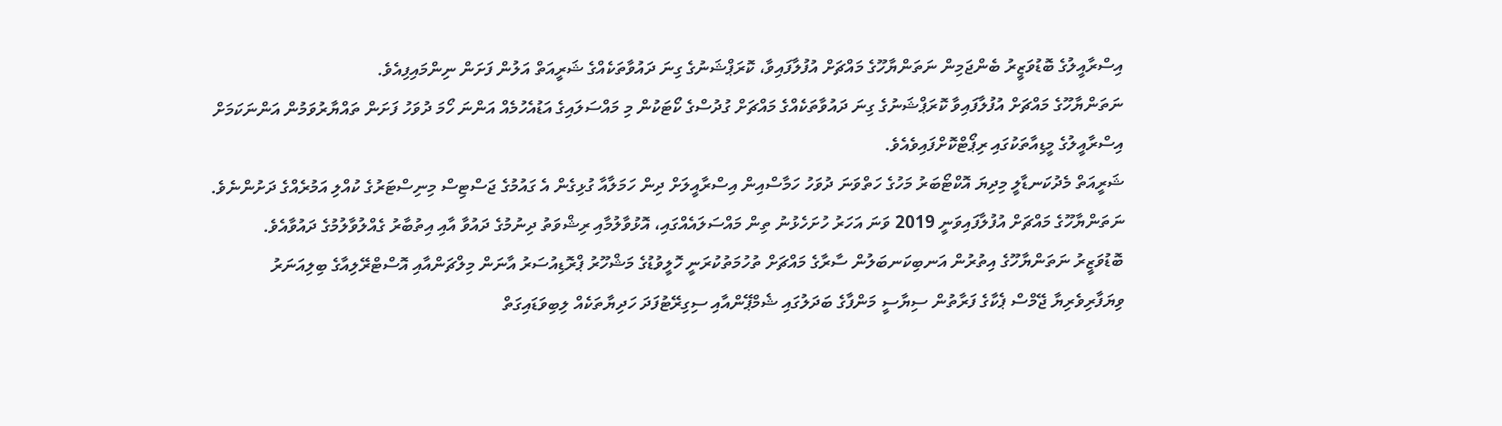އިސްރާއީލުގެ ބޮޑުވަޒީރު ބެންޖަމިން ނަތަންޔާހޫގެ މައްޗަށް އުފުލާފައިވާ، ކޮރަޕްޝަނުގެ ގިނަ ދައުވާތަކެއްގެ ޝަރީއަތް އަލުން ފަށަން ނިންމައިފިއެވެ.
ނަތަންޔާހޫގެ މައްޗަށް އުފުލާފައިވާ ކޮރަޕްޝަނުގެ ގިނަ ދައުވާތަކެއްގެ މައްޗަށް ގުދުސްގެ ކޯޓަކުން މި މައްސަލައިގެ އަޑުއެހުމެއް އަންނަ ހޯމަ ދުވަހު ފަށަން ތައްޔާރުވަމުން އަންނަކަމަށް އިސްރާއީލުގެ މީޑިއާތަކުގައި ރިޕޯޓްކޮށްފައިވެއެވެ.
ޝަރީއަތް މެދުކަނޑާލީ މިދިޔަ އޮކްޓޯބަރު މަހުގެ ހަތްވަނަ ދުވަހު ހަމާސްއިން އިސްރާއީލަށް ދިން ހަމަލާއާ ގުޅިގެން އެ ގައުމުގެ ޖަސްޓިސް މިނިސްޓަރުގެ ކުއްލި އަމުރެއްގެ ދަށުންނެވެ.
ނަތަންޔާހޫގެ މައްޗަށް އުފުލާފައިވަނީ 2019 ވަނަ އަހަރު ހުށަހެޅުނު ތިން މައްސަލައެއްގައި، އޮޅުވާލުމާއި ރިޝްވަތު ދިނުމުގެ ދައުވާ އާއި އިތުބާރު ގެއްލުވާލުމުގެ ދައުވާއެވެ.
ބޮޑުވަޒީރު ނަތަންޔާހޫގެ އިތުރުން އަނބިކަނބަލުން ސާރާގެ މައްޗަށް ތުހުމަތުކުރަނީ ހޮލީވުޑުގެ މަޝްހޫރު ޕްރޮޑިއުސަރު އާނަން މިލްޗަންއާއި އޮސްޓްރޭލިއާގެ ބިލިއަނަރު ވިޔަފާރިވެރިޔާ ޖޭމްސް ޕެކާގެ ފަރާތުން ސިޔާސީ މަންފާގެ ބަދަލުގައި ޝެމްޕޭންއާއި ސިގިރޭޓުފަދަ ހަދިޔާތަކެއް ލިބިވަޑައިގަތް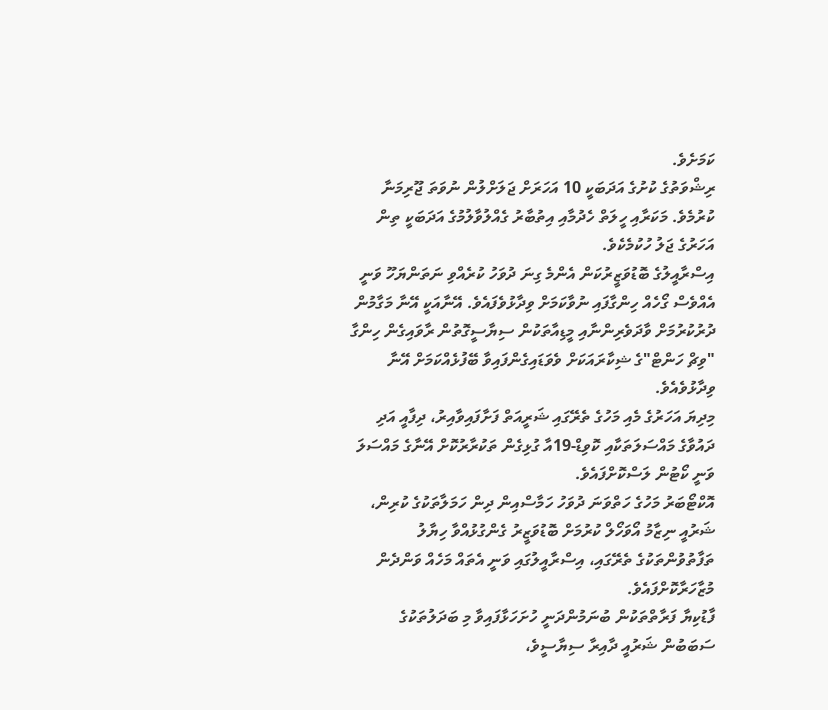ކަމަށެވެ.
ރިޝްވަތުގެ ކުށުގެ އަދަބަކީ 10 އަހަރަށް ޖަލަށްލުން ނުވަތަ ޖޫރިމަނާ ކުރުމެވެ. މަކަރާއި ހީލަތް ހެދުމާއި އިތުބާރު ގެއްލުވާލުމުގެ އަދަބަކީ ތިން އަހަރުގެ ޖަލު ހުކުމެކެވެ.
އިސްރާއީލުގެ ބޮޑުވަޒީރުކަން އެންމެ ގިނަ ދުވަހު ކުރެއްވި ނަތަންޔަހޫ ވަނީ އެއްވެސް ގޯހެއް ހިންގާފައި ނުވާކަމަށް ވިދާޅުވެފައެވެ. އޭނާއަކީ އޭނާ މަގާމުން ދުރުކުރުމަށް ވާދަވެރިންނާއި މީޑިއާތަކުން ސިޔާސީގޮތުން ރާވައިގެން ހިންގާ "ވިޗް ހަންޓް"ގެ ޝިކާރައަކަށް ވެވަޑައިގެންފައިވާ ބޭފުޅެއްކަމަށް އޭނާ ވިދާޅުވެއެވެ.
މިދިޔަ އަހަރުގެ މެއި މަހުގެ ތެރޭގައި ޝަރީއަތް ފަށާފައިވާއިރު، ދިފާއީ އަދި ދައުވާގެ މައްސަލަތަކާއި ކޮވިޑް-19އާ ގުޅިގެން ތަކުރާރުކޮށް އޭނާގެ މައްސަލަ ވަނީ ކޯޓުން ލަސްކޮށްފައެވެ.
އޮކްޓޯބަރު މަހުގެ ހަތްވަނަ ދުވަހު ހަމާސްއިން ދިން ހަމަލާތަކުގެ ކުރިން، ޝަރުއީ ނިޒާމު އޯވަހޯލް ކުރުމަށް ބޮޑުވަޒީރު ގެންގުޅުއްވާ ހިޔާލު ތަފާތުވުންތަކުގެ ތެރޭގައި، އިސްރާއީލުގައި ވަނީ އެތައް މަހެއް ވަންދެން މުޒާހަރާކޮށްފައެވެ.
ފާޑުކިޔާ ފަރާތްތަކުން ބުނަމުންދަނީ ހުށަހަޅާފައިވާ މި ބަދަލުތަކުގެ ސަބަބުން ޝަރުއީ ދާއިރާ ސިޔާސީވެ،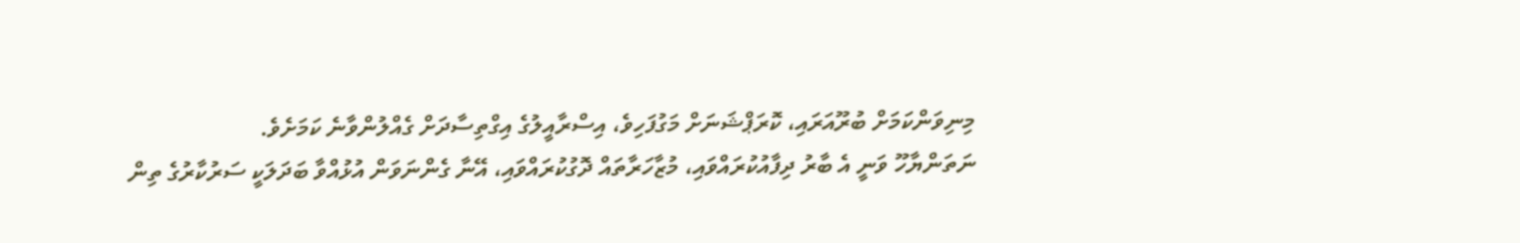މިނިވަންކަމަށް ބުރޫއަރައި، ކޮރަޕްޝަނަށް މަގުފަހިވެ، އިސްރާއީލުގެ އިގްތިސާދަށް ގެއްލުންވާނެ ކަމަށެވެ.
ނަތަންޔާހޫ ވަނީ އެ ބާރު ދިފާއުކުރައްވައި، މުޒާހަރާތައް ދޮގުކުރައްވައި، އޭނާ ގެންނަވަން އުޅުއްވާ ބަދަލަކީ ސަރުކާރުގެ ތިން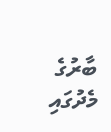ބާރުގެ މެދުގައި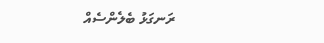ރަނގަޅު ބެލެންސެއް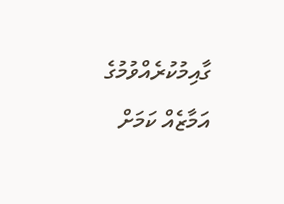ގާއިމުކުރެއްވުމުގެ އަމާޒެއް ކަމަށް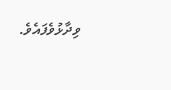ވިދާޅުވެފައެވެ.